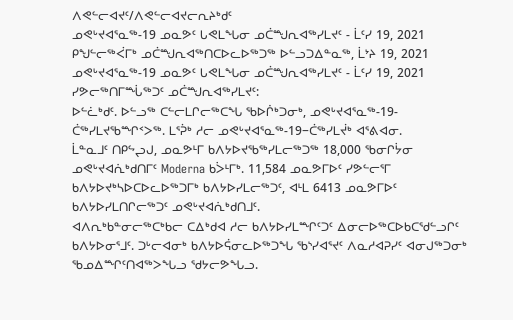ᐱᕙᓪᓕᐊᔪᑦ/ᐱᕙᓪᓕᐊᔪᓕᕆᔨᒃᑯᑦ
ᓄᕙᒡᔪᐊᕐᓇᖅ-19 ᓄᓇᕗᑦ ᒐᕙᒪᖓᓂ ᓄᑖᙳᕆᐊᖅᓯᒪᔪᑦ - ᒫᑦᓯ 19, 2021
ᑭᖑᓪᓕᖅᐹᒥᒃ ᓄᑖᙳᕆᐊᖅᑎᑕᐅᓚᐅᖅᑐᖅ ᐅᓪᓗᑐᐃᓐᓇᖅ, ᒫᔾᔨ 19, 2021
ᓄᕙᒡᔪᐊᕐᓇᖅ-19 ᓄᓇᕗᑦ ᒐᕙᒪᖓᓂ ᓄᑖᙳᕆᐊᖅᓯᒪᔪᑦ - ᒫᑦᓯ 19, 2021
ᓯᕗᓕᖅᑎᒥᙶᖅᑐᑦ ᓄᑖᙳᕆᐊᖅᓯᒪᔪᑦ:
ᐅᓪᓛᒃᑯᑦ. ᐅᓪᓗᖅ ᑕᓪᓕᒪᒋᓕᖅᑕᖓ ᖃᐅᒌᒃᑐᓂᒃ, ᓄᕙᒡᔪᐊᕐᓇᖅ-19-ᑖᖅᓯᒪᔪᖃᙱᑉᐳᖅ. ᒪᕐᕉᒃ ᓱᓕ ᓄᕙᒡᔪᐊᕐᓇᖅ-19−ᑖᖅᓯᒪᔫᒃ ᐊᕐᕕᐊᓂ.
ᒫᓐᓇᒧᑦ ᑎᑭᖦᖢᒍ, ᓄᓇᕗᒻᒥ ᑲᐱᔭᐅᔪᖃᖅᓯᒪᓕᖅᑐᖅ 18,000 ᖃᓂᒋᔮᓂ ᓄᕙᒡᔪᐊᕇᒃᑯᑎᒥᑦ Moderna ᑲᐴᒻᒥᒃ. 11,584 ᓄᓇᕗᒥᐅᑦ ᓯᕗᓪᓕᕐᒥ ᑲᐱᔭᐅᔪᒃᓴᐅᑕᐅᓚᐅᖅᑐᒥᒃ ᑲᐱᔭᐅᓯᒪᓕᖅᑐᑦ, ᐊᒻᒪ 6413 ᓄᓇᕗᒥᐅᑦ ᑲᐱᔭᐅᓯᒪᑎᒋᓕᖅᑐᑦ ᓄᕙᒡᔪᐊᕇᒃᑯᑎᒧᑦ.
ᐊᐱᕆᒃᑲᓐᓂᓕᖅᑕᒃᑲᓕ ᑕᐃᒃᑯᐊ ᓱᓕ ᑲᐱᔭᐅᓯᒪᙱᑦᑐᑦ ᐃᓂᓕᐅᖅᑕᐅᑲᑕᖁᓪᓗᒋᑦ ᑲᐱᔭᐅᓂᕐᒧᑦ. ᑐᒡᓕᐊᓂᒃ ᑲᐱᔭᐅᕌᓂᓚᐅᖅᑐᖓ ᖃᔅᓯᐊᕐᔪᑦ ᐱᓇᓱᐊᕈᓯᑦ ᐊᓂᒍᖅᑐᓂᒃ ᖃᓄᐃᙱᑦᑎᐊᖅᐳᖓᓗ ᖁᔭᓕᕗᖓᓗ.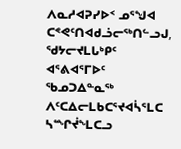ᐱᓇᓱᐊᕈᓯᐅᑉ ᓄᕐᖑᐊ ᑕᕝᕙᑦᑎᐊᑯᓘᓕᖅᑎᓪᓗᒍ, ᖁᔭᓕᔪᒪᒐᒃᑭᑦ ᐊᕐᕕᐊᕐᒥᐅᑦ ᖃᓄᑐᐃᓐᓇᖅ ᐱᑦᑕᐃᓕᒪᑲᑕᕐᔪᐊᓵᕐᒪᑕ ᓴᙱᔫᖕᒪᑕᓗ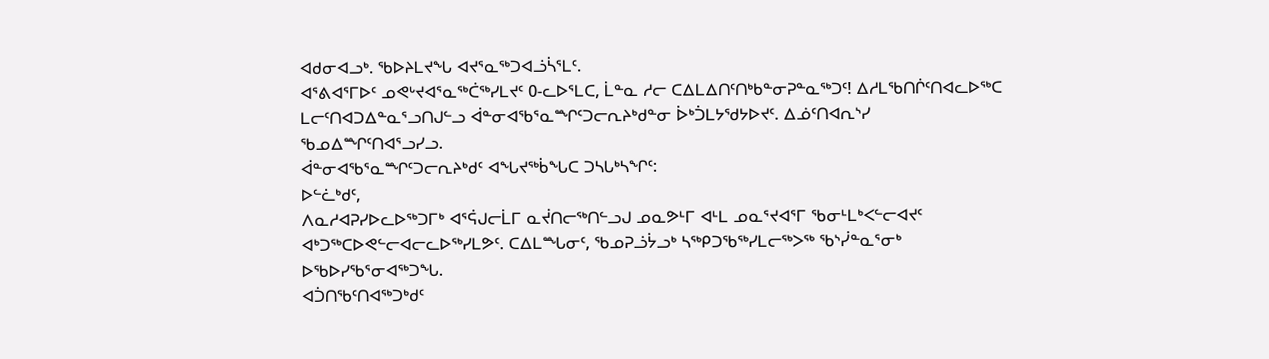ᐊᑯᓂᐊᓗᒃ. ᖃᐅᔨᒪᔪᖓ ᐊᔪᕐᓇᖅᑐᐊᓘᓵᕐᒪᑦ.
ᐊᕐᕕᐊᕐᒥᐅᑦ ᓄᕙᒡᔪᐊᕐᓇᖅᑖᖅᓯᒪᔪᑦ 0-ᓚᐅᕐᒪᑕ, ᒫᓐᓇ ᓱᓕ ᑕᐃᒪᐃᑎᑦᑎᒃᑲᓐᓂᕈᓐᓇᖅᑐᑦ! ᐃᓱᒪᖃᑎᒌᑦᑎᐊᓚᐅᖅᑕ ᒪᓕᑦᑎᐊᑐᐃᓐᓇᕐᓗᑎᒍᓪᓗ ᐋᓐᓂᐊᖃᕐᓇᙱᑦᑐᓕᕆᔨᒃᑯᓐᓂ ᐆᒃᑑᒪᔭᖁᔭᐅᔪᑦ. ᐃᓅᑦᑎᐊᕆᔅᓯ ᖃᓄᐃᙱᑦᑎᐊᕐᓗᓯᓗ.
ᐋᓐᓂᐊᖃᕐᓇᙱᑦᑐᓕᕆᔨᒃᑯᑦ ᐊᖓᔪᖅᑳᖓᑕ ᑐᓴᒐᒃᓴᖏᑦ:
ᐅᓪᓛᒃᑯᑦ,
ᐱᓇᓱᐊᕈᓯᐅᓚᐅᖅᑐᒥᒃ ᐊᕐᕌᒍᓕᒫᒥ ᓇᔫᑎᓕᖅᑎᓪᓗᒍ ᓄᓇᕗᒻᒥ ᐊᒻᒪ ᓄᓇᕐᔪᐊᕐᒥ ᖃᓂᒻᒪᒃᐸᓪᓕᐊᔪᑦ ᐊᒃᑐᖅᑕᐅᕙᓪᓕᐊᓕᓚᐅᖅᓯᒪᕗᑦ. ᑕᐃᒪᙵᓂᑦ, ᖃᓄᕈᓘᔮᓗᒃ ᓴᖅᑭᑐᖃᖅᓯᒪᓕᖅᐳᖅ ᖃᔅᓰᓐᓇᕐᓂᒃ ᐅᖃᐅᓯᖃᕐᓂᐊᖅᑐᖓ.
ᐊᑑᑎᖃᑦᑎᐊᖅᑐᒃᑯᑦ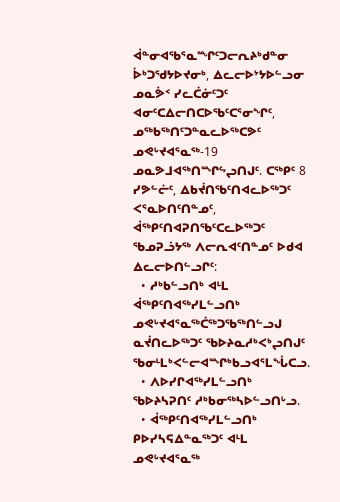ᐋᓐᓂᐊᖃᕐᓇᙱᑦᑐᓕᕆᔨᒃᑯᓐᓂ ᐆᒃᑐᖁᔭᐅᔪᓂᒃ, ᐃᓚᓕᐅᔾᔭᐅᓪᓗᓂ ᓄᓇᕘᑉ ᓯᓚᑖᓃᑦᑐᑦ ᐊᓂᑦᑕᐃᓕᑎᑕᐅᖃᑦᑕᕐᓂᖏᑦ, ᓄᖅᑲᖅᑎᑦᑐᓐᓇᓚᐅᖅᑕᕗᑦ ᓄᕙᒡᔪᐊᕐᓇᖅ-19 ᓄᓇᕗᒧᐊᖅᑎᙱᖦᖢᑎᒍᑦ. ᑕᖅᑭᑦ 8 ᓯᕗᓪᓖᑦ, ᐃᑲᔫᑎᖃᑦᑎᐊᓚᐅᖅᑐᑦ ᐸᕐᓇᐅᑎᑦᑎᓐᓄᑦ, ᐋᖅᑭᑦᑎᐊᕈᑎᖃᑦᑕᓚᐅᖅᑐᑦ ᖃᓄᕈᓘᔭᖅ ᐱᓕᕆᐊᑦᑎᓐᓄᑦ ᐅᑯᐊ ᐃᓚᓕᐅᑎᓪᓗᒋᑦ:
  • ᓱᒃᑲᓪᓗᑎᒃ ᐊᒻᒪ ᐋᖅᑭᑦᑎᐊᖅᓯᒪᓪᓗᑎᒃ ᓄᕙᒡᔪᐊᕐᓇᖅᑖᖅᑐᖃᖅᑎᓪᓗᒍ ᓇᔫᑎᓚᐅᖅᑐᑦ ᖃᐅᔨᓇᓱᒃᐸᒃᖢᑎᒍᑦ ᖃᓂᒻᒪᒃᐸᓪᓕᐊᙱᒃᑲᓗᐊᕐᒪᖔᑕᓗ.
  • ᐱᐅᓯᒋᐊᖅᓯᒪᓪᓗᑎᒃ ᖃᐅᔨᓴᕈᑎᑦ ᓱᒃᑲᓂᖅᓴᐅᓪᓗᑎᒡᓗ.
  • ᐋᖅᑭᑦᑎᐊᖅᓯᒪᓪᓗᑎᒃ ᑭᐅᓯᓴᕋᐃᓐᓇᖅᑐᑦ ᐊᒻᒪ ᓄᕙᒡᔪᐊᕐᓇᖅ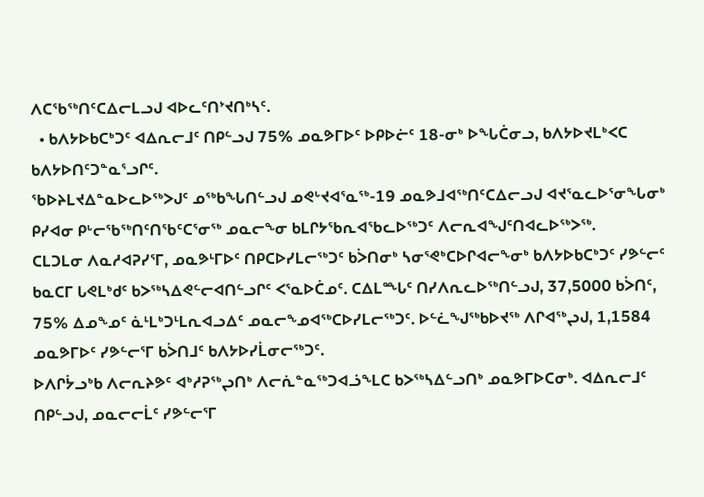ᐱᑕᖃᖅᑎᑦᑕᐃᓕᒪᓗᒍ ᐊᐅᓚᑦᑎᔾᔪᑎᒃᓴᑦ.
  • ᑲᐱᔭᐅᑲᑕᒃᑐᑦ ᐊᐃᕆᓕᒧᑦ ᑎᑭᓪᓗᒍ 75% ᓄᓇᕗᒥᐅᑦ ᐅᑭᐅᓖᑦ 18-ᓂᒃ ᐅᖓᑖᓂᓗ, ᑲᐱᔭᐅᔪᒪᒃᐸᑕ ᑲᐱᔭᐅᑎᑦᑐᓐᓇᕐᓗᒋᑦ.
ᖃᐅᔨᒪᔪᐃᓐᓇᐅᓚᐅᖅᐳᒍᑦ ᓄᖅᑲᖓᑎᓪᓗᒍ ᓄᕙᒡᔪᐊᕐᓇᖅ-19 ᓄᓇᕗᒧᐊᖅᑎᑦᑕᐃᓕᓗᒍ ᐊᔪᕐᓇᓚᐅᕐᓂᖓᓂᒃ ᑭᓯᐊᓂ ᑭᒡᓕᖃᖅᑎᑦᑎᖃᑦᑕᕐᓂᖅ ᓄᓇᓕᖕᓂ ᑲᒪᒋᔭᖃᕆᐊᖃᓚᐅᖅᑐᑦ ᐱᓕᕆᐊᖑᑦᑎᐊᓚᐅᖅᐳᖅ.
ᑕᒪᑐᒪᓂ ᐱᓇᓱᐊᕈᓯᕐᒥ, ᓄᓇᕗᒻᒥᐅᑦ ᑎᑭᑕᐅᓯᒪᓕᖅᑐᑦ ᑲᐴᑎᓂᒃ ᓴᓂᕐᕙᒃᑕᐅᒋᐊᓕᖕᓂᒃ ᑲᐱᔭᐅᑲᑕᒃᑐᑦ ᓯᕗᓪᓕᑦ ᑲᓇᑕᒥ ᒐᕙᒪᒃᑯᑦ ᑲᐳᖅᓴᐃᕙᓪᓕᐊᑎᓪᓗᒋᑦ ᐸᕐᓇᐅᑖᓄᑦ. ᑕᐃᒪᙵᑦ ᑎᓯᐱᕆᓚᐅᖅᑎᓪᓗᒍ, 37,5000 ᑲᐴᑎᑦ, 75% ᐃᓄᖕᓄᑦ ᓈᒻᒪᒃᑐᒻᒪᕆᐊᓗᐃᑦ ᓄᓇᓕᖕᓄᐊᖅᑕᐅᓯᒪᓕᖅᑐᑦ. ᐅᓪᓛᖑᖅᑲᐅᔪᖅ ᐱᒋᐊᖅᖢᒍ, 1,1584 ᓄᓇᕗᒥᐅᑦ ᓯᕗᓪᓕᕐᒥ ᑲᐴᑎᒧᑦ ᑲᐱᔭᐅᓯᒫᓂᓕᖅᑐᑦ.
ᐅᐱᒋᔮᓗᒃᑲ ᐱᓕᕆᔨᕗᑦ ᐊᒃᓱᕈᖅᖢᑎᒃ ᐱᓕᕇᓐᓇᖅᑐᐊᓘᖕᒪᑕ ᑲᐳᖅᓴᐃᓪᓗᑎᒃ ᓄᓇᕗᒥᐅᑕᓂᒃ. ᐊᐃᕆᓕᒧᑦ ᑎᑭᓪᓗᒍ, ᓄᓇᓕᓕᒫᑦ ᓯᕗᓪᓕᕐᒥ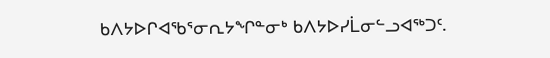ᑲᐱᔭᐅᒋᐊᖃᕐᓂᕆᔭᖏᓐᓂᒃ ᑲᐱᔭᐅᓯᒫᓂᓪᓗᐊᖅᑐᑦ.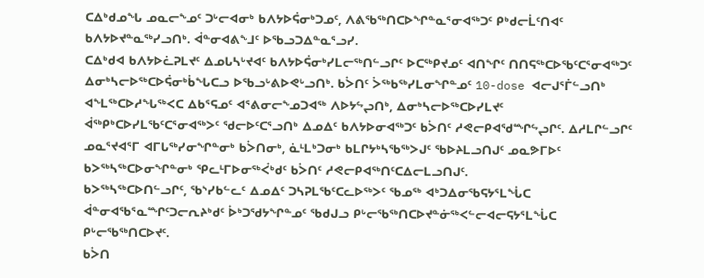ᑕᐃᒃᑯᓄᖓ ᓄᓇᓕᖕᓄᑦ ᑐᒡᓕᐊᓂᒃ ᑲᐱᔭᐅᕌᓂᒃᑐᓄᑦ, ᐱᕕᖃᖅᑎᑕᐅᖏᓐᓇᕐᓂᐊᖅᑐᑦ ᑭᒃᑯᓕᒫᑦᑎᐊᑦ ᑲᐱᔭᐅᔪᓐᓇᖅᓯᓗᑎᒃ. ᐋᓐᓂᐊᕕᖕᒧᑦ ᐅᖃᓗᑐᐃᓐᓇᕐᓗᓯ.
ᑕᐃᒃᑯᐊ ᑲᐱᔭᐅᓛᕈᒪᔪᑦ ᐃᓄᒐᓴᒡᔪᐊᑦ ᑲᐱᔭᐅᕌᓂᒃᓯᒪᓕᖅᑎᓪᓗᒋᑦ ᐅᑕᖅᑭᔪᓄᑦ ᐊᑎᖏᑦ ᑎᑎᕋᖅᑕᐅᖃᑦᑕᕐᓂᐊᖅᑐᑦ ᐃᓂᒃᓴᓕᐅᖅᑕᐅᕌᓂᒃᑳᖓᑕᓗ ᐅᖃᓗᒡᕕᐅᕙᒡᓗᑎᒃ. ᑲᐴᑎᑦ ᐴᖅᑲᖅᓯᒪᓂᖏᓐᓄᑦ 10-dose ᐊᓕᒍᕐᒦᓪᓗᑎᒃ ᐊᖕᒪᖅᑕᐅᓱᖓᖅᐸᑕ ᐃᑲᕐᕋᓄᑦ ᐊᕐᕕᓂᓕᖕᓄᑐᐊᖅ ᐱᐅᔭᖦᖢᑎᒃ, ᐃᓂᒃᓴᓕᐅᖅᑕᐅᓯᒪᔪᑦ ᐋᖅᑭᒃᑕᐅᓯᒪᖃᑦᑕᕐᓂᐊᖅᐳᑦ ᖁᓕᐅᑦᑕᕐᓗᑎᒃ ᐃᓄᐃᑦ ᑲᐱᔭᐅᓂᐊᖅᑐᑦ ᑲᐴᑎᑦ ᓱᕙᓕᑭᐊᖁᙱᖦᖢᒋᑦ. ᐃᓱᒪᒋᓪᓗᒋᑦ ᓄᓇᕐᔪᐊᕐᒥ ᐊᒥᒐᖅᓯᓂᖏᓐᓂᒃ ᑲᐴᑎᓂᒃ, ᓈᒻᒪᒃᑐᓂᒃ ᑲᒪᒋᔭᒃᓴᖃᖅᐳᒍᑦ ᖃᐅᔨᒪᓗᑎᒍᑦ ᓄᓇᕗᒥᐅᑦ ᑲᐳᖅᓴᖅᑕᐅᓂᖏᓐᓂᒃ ᕿᓚᒻᒥᐅᓂᖅᐹᒃᑯᑦ ᑲᐴᑎᑦ ᓱᕙᓕᑭᐊᖅᑎᑦᑕᐃᓕᒪᓗᑎᒍᑦ.
ᑲᐳᖅᓴᖅᑕᐅᑎᓪᓗᒋᑦ, ᖃᔅᓯᑲᓪᓚᑦ ᐃᓄᐃᑦ ᑐᓴᕈᒪᖃᑦᑕᓚᐅᖅᐳᑦ ᖃᓄᖅ ᐊᒃᑐᐃᓂᖃᕋᔭᕐᒪᖔᑕ ᐋᓐᓂᐊᖃᕐᓇᙱᑦᑐᓕᕆᔨᒃᑯᑦ ᐆᒃᑐᖁᔭᖏᓐᓄᑦ ᖃᑯᒍᓗ ᑭᒡᓕᖃᖅᑎᑕᐅᔪᓐᓃᖅᐸᓪᓕᐊᓕᕋᔭᕐᒪᖔᑕ ᑭᒡᓕᖃᖅᑎᑕᐅᔪᑦ.
ᑲᐴᑎ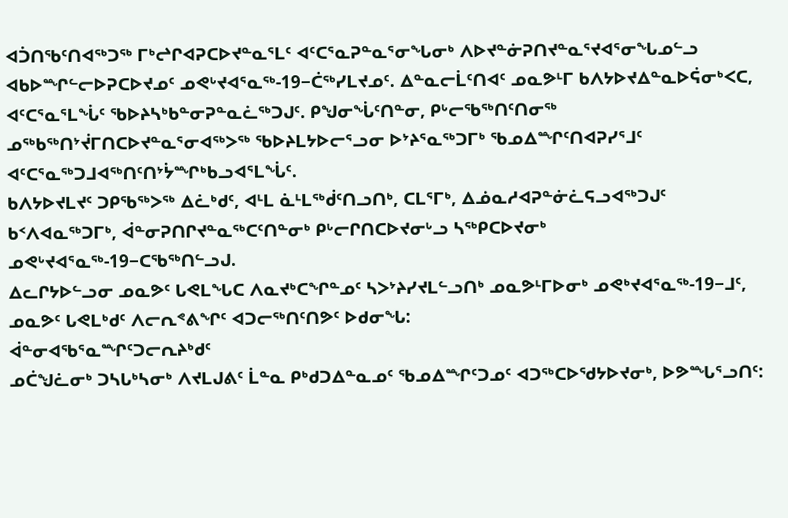ᐊᑑᑎᖃᑦᑎᐊᖅᑐᖅ ᒥᒃᖠᒋᐊᕈᑕᐅᔪᓐᓇᕐᒪᑦ ᐊᑦᑕᕐᓇᕈᓐᓇᕐᓂᖓᓂᒃ ᐱᐅᔪᓐᓃᕈᑎᔪᓐᓇᕐᔪᐊᕐᓂᖓᓄᓪᓗ ᐊᑲᐅᙱᓪᓕᐅᕈᑕᐅᔪᓄᑦ ᓄᕙᒡᔪᐊᕐᓇᖅ-19−ᑖᖅᓯᒪᔪᓄᑦ. ᐃᓐᓇᓕᒫᑦᑎᐊᑦ ᓄᓇᕗᒻᒥ ᑲᐱᔭᐅᔪᐃᓐᓇᐅᕌᓂᒃᐸᑕ, ᐊᑦᑕᕐᓇᕐᒪᖔᑦ ᖃᐅᔨᓴᒃᑲᓐᓂᕈᓐᓇᓛᖅᑐᒍᑦ. ᑭᖑᓂᖔᑦᑎᓐᓂ, ᑭᒡᓕᖃᖅᑎᑦᑎᓂᖅ ᓄᖅᑲᖅᑎᔾᔫᒥᑎᑕᐅᔪᓐᓇᕐᓂᐊᖅᐳᖅ ᖃᐅᔨᒪᔭᐅᓕᕐᓗᓂ ᐅᔾᔨᕐᓇᖅᑐᒥᒃ ᖃᓄᐃᙱᑦᑎᐊᕈᓯᕐᒧᑦ ᐊᑦᑕᕐᓇᖅᑐᒧᐊᖅᑎᑦᑎᔾᔮᙱᒃᑲᓗᐊᕐᒪᖔᑦ.
ᑲᐱᔭᐅᔪᒪᔪᑦ ᑐᑭᖃᖅᐳᖅ ᐃᓛᒃᑯᑦ, ᐊᒻᒪ ᓈᒻᒪᖅᑰᑦᑎᓗᑎᒃ, ᑕᒪᕐᒥᒃ, ᐃᓅᓇᓱᐊᕈᓐᓃᓛᕋᓗᐊᖅᑐᒍᑦ ᑲᑉᐱᐊᓇᖅᑐᒥᒃ, ᐋᓐᓂᕈᑎᒋᔪᓐᓇᖅᑕᑦᑎᓐᓂᒃ ᑭᒡᓕᒋᑎᑕᐅᔪᓂᒡᓗ ᓴᖅᑭᑕᐅᔪᓂᒃ ᓄᕙᒡᔪᐊᕐᓇᖅ-19−ᑕᖃᖅᑎᓪᓗᒍ.
ᐃᓚᒋᔭᐅᓪᓗᓂ ᓄᓇᕗᑦ ᒐᕙᒪᖓᑕ ᐱᓇᔪᒃᑕᖏᓐᓄᑦ ᓴᐳᔾᔨᓯᔪᒪᓪᓗᑎᒃ ᓄᓇᕗᒻᒥᐅᓂᒃ ᓄᕙᒃᔪᐊᕐᓇᖅ-19−ᒧᑦ, ᓄᓇᕗᑦ ᒐᕙᒪᒃᑯᑦ ᐱᓕᕆᕝᕕᖏᑦ ᐊᑐᓕᖅᑎᑦᑎᕗᑦ ᐅᑯᓂᖓ:
ᐋᓐᓂᐊᖃᕐᓇᙱᑦᑐᓕᕆᔨᒃᑯᑦ
ᓄᑖᖑᓛᓂᒃ ᑐᓴᒐᒃᓴᓂᒃ ᐱᔪᒪᒍᕕᑦ ᒫᓐᓇ ᑭᒃᑯᑐᐃᓐᓇᓄᑦ ᖃᓄᐃᙱᑦᑐᓄᑦ ᐊᑐᖅᑕᐅᖁᔭᐅᔪᓂᒃ, ᐅᕗᙵᕐᓗᑎᑦ: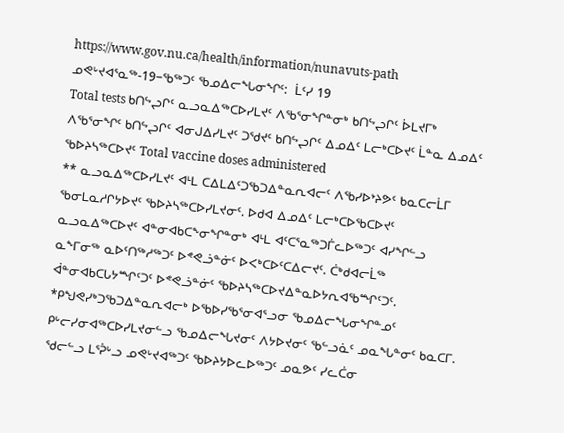https://www.gov.nu.ca/health/information/nunavuts-path
ᓄᕙᒡᔪᐊᕐᓇᖅ-19−ᖃᖅᑐᑦ ᖃᓄᐃᓕᖓᓂᖏᑦ:  ᒫᑦᓯ 19
Total tests ᑲᑎᖦᖢᒋᑦ ᓇᓗᓇᐃᖅᑕᐅᓯᒪᔪᑦ ᐱᖃᕐᓂᖏᓐᓂᒃ ᑲᑎᖦᖢᒋᑦ ᐆᒪᔪᒥᒃ ᐱᖃᕐᓂᖏᑦ ᑲᑎᖦᖢᒋᑦ ᐊᓂᒍᐃᓯᒪᔪᑦ ᑐᖁᔪᑦ ᑲᑎᖦᖢᒋᑦ ᐃᓄᐃᑦ ᒪᓕᒃᑕᐅᔪᑦ ᒫᓐᓇ ᐃᓄᐃᑦ ᖃᐅᔨᓴᖅᑕᐅᔪᑦ Total vaccine doses administered
** ᓇᓗᓇᐃᖅᑕᐅᓯᒪᔪᑦ ᐊᒻᒪ ᑕᐃᒪᐃᑦᑐᖃᑐᐃᓐᓇᕆᐊᓕᑦ ᐱᖃᓯᐅᔾᔨᕗᑦ ᑲᓇᑕᓕᒫᒥ ᖃᓂᒪᓇᓱᒋᔭᐅᔪᑦ ᖃᐅᔨᓴᖅᑕᐅᓯᒪᔪᓂᑦ. ᐅᑯᐊ ᐃᓄᐃᑦ ᒪᓕᒃᑕᐅᖃᑕᐅᔪᑦ ᓇᓗᓇᐃᖅᑕᐅᔪᑦ ᐊᓐᓂᐊᑲᑕᖕᓂᖏᓐᓂᒃ ᐊᒻᒪ ᐊᑦᑕᕐᓇᖅᑐᒦᓚᐅᖅᑐᑦ ᐊᓯᖏᓪᓗ ᓇᖕᒥᓂᖅ ᓇᐅᑦᑎᖅᓱᖅᑐᑦ ᐅᕝᕙᓘᓐᓃᑦ ᐅᐸᒃᑕᐅᑦᑕᐃᓕᔪᑦ. ᑖᒃᑯᐊᓕᒫᖅ ᐋᓐᓂᐊᑲᑕᒐᔭᙱᑦᑐᑦ ᐅᕝᕙᓘᓐᓃᑦ ᖃᐅᔨᓴᖅᑕᐅᔪᐃᓐᓇᐅᔭᕆᐊᖃᙱᑦᑐᑦ.
*ᑭᖑᕙᓯᒃᑐᖃᑐᐃᓐᓇᕆᐊᓕᒃ ᐅᖃᐅᓯᖃᕐᓂᐊᕐᓗᓂ ᖃᓄᐃᓕᖓᓂᖏᓐᓄᑦ ᑭᒡᓕᓯᓂᐊᖅᑕᐅᓯᒪᔪᓂᓪᓗ ᖃᓄᐃᓕᖓᔪᓂᑦ ᐱᔭᐅᔪᓂᑦ ᖃᓪᓗᓈᑦ ᓄᓇᖓᓐᓂᑦ ᑲᓇᑕᒥ. ᖁᓕᓪᓗ ᒪᕐᕉᒡᓗ ᓄᕙᒡᔪᐊᖅᑐᑦ ᖃᐅᔨᔭᐅᓚᐅᖅᑐᑦ ᓄᓇᕗᑦ ᓯᓚᑖᓂ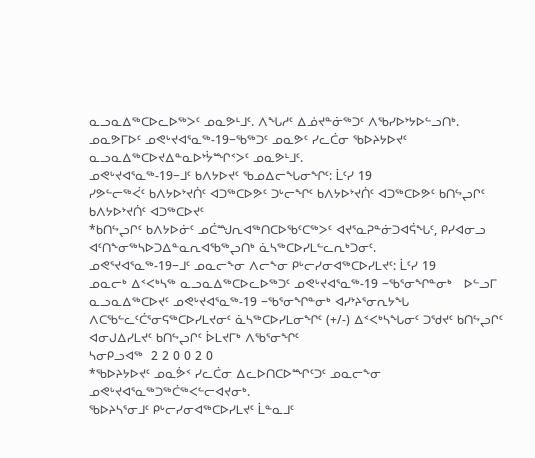ᓇᓗᓇᐃᖅᑕᐅᓚᐅᖅᐳᑦ ᓄᓇᕗᒻᒧᑦ. ᐱᖓᓱᑦ ᐃᓅᔪᓐᓃᖅᑐᑦ ᐱᖃᓯᐅᔾᔭᐅᓪᓗᑎᒃ. ᓄᓇᕗᒥᐅᑦ ᓄᕙᒡᔪᐊᕐᓇᖅ-19−ᖃᖅᑐᑦ ᓄᓇᕗᑦ ᓯᓚᑖᓂ ᖃᐅᔨᔭᐅᔪᑦ ᓇᓗᓇᐃᖅᑕᐅᔪᐃᓐᓇᐅᔾᔮᙱᑉᐳᑦ ᓄᓇᕗᒻᒧᑦ.
ᓄᕙᒡᔪᐊᕐᓇᖅ-19−ᒧᑦ ᑲᐱᔭᐅᔪᑦ ᖃᓄᐃᓕᖓᓂᖏᑦ: ᒫᑦᓯ 19
ᓯᕗᓪᓕᖅᐹᑦ ᑲᐱᔭᐅᔾᔪᑏᑦ ᐊᑐᖅᑕᐅᕗᑦ ᑐᒡᓕᖏᑦ ᑲᐱᔭᐅᔾᔪᑏᑦ ᐊᑐᖅᑕᐅᕗᑦ ᑲᑎᖦᖢᒋᑦ ᑲᐱᔭᐅᔾᔪᑏᑦ ᐊᑐᖅᑕᐅᔪᑦ
*ᑲᑎᖦᖢᒋᑦ ᑲᐱᔭᐅᓃᑦ ᓄᑖᙳᕆᐊᖅᑎᑕᐅᖃᑦᑕᖅᐳᑦ ᐊᔪᕐᓇᕈᓐᓃᑐᐊᕌᖓᑦ, ᑭᓯᐊᓂᓗ ᐊᑦᑎᖕᓂᖅᓴᐅᑐᐃᓐᓇᕆᐊᖃᖅᖢᑎᒃ ᓈᓴᖅᑕᐅᓯᒪᓪᓚᕆᒃᑐᓂᑦ.
ᓄᕙᕐᔪᐊᕐᓇᖅ-19−ᒧᑦ ᓄᓇᓕᖕᓂ ᐱᓕᖕᓂ ᑭᒡᓕᓯᓂᐊᖅᑕᐅᓯᒪᔪᑦ: ᒫᑦᓯ 19
ᓄᓇᓕᒃ ᐃᑉᐸᒃᓴᖅ ᓇᓗᓇᐃᖅᑕᐅᓚᐅᖅᑐᑦ ᓄᕙᒡᔪᐊᕐᓇᖅ-19 −ᖃᕐᓂᖏᓐᓂᒃ   ᐅᓪᓗᒥ ᓇᓗᓇᐃᖅᑕᐅᔪᑦ ᓄᕙᒡᔪᐊᕐᓇᖅ-19 −ᖃᕐᓂᖏᓐᓂᒃ ᐊᓯᔾᔨᕐᓂᕆᔭᖓ ᐱᑕᖃᓪᓚᑦᑖᕐᓂᕋᖅᑕᐅᓯᒪᔪᓂᑦ ᓈᓴᖅᑕᐅᓯᒪᓂᖏᑦ (+/-) ᐃᑉᐸᒃᓴᖓᓂᑦ ᑐᖁᔪᑦ ᑲᑎᖦᖢᒋᑦ ᐊᓂᒍᐃᓯᒪᔪᑦ ᑲᑎᖦᖢᒋᑦ ᐆᒪᔪᒥᒃ ᐱᖃᕐᓂᖏᑦ
ᓴᓂᑭᓗᐊᖅ  2 2 0 0 2 0
*ᖃᐅᔨᔭᐅᔪᑦ ᓄᓇᕘᑉ ᓯᓚᑖᓂ ᐃᓚᐅᑎᑕᐅᙱᑦᑐᑦ ᓄᓇᓕᖕᓂ ᓄᕙᒡᔪᐊᕐᓇᖅᑐᖅᑖᖅᐸᓪᓕᐊᔪᓂᒃ.
ᖃᐅᔨᓴᕐᓂᒧᑦ ᑭᒡᓕᓯᓂᐊᖅᑕᐅᓯᒪᔪᑦ ᒫᓐᓇᒧᑦ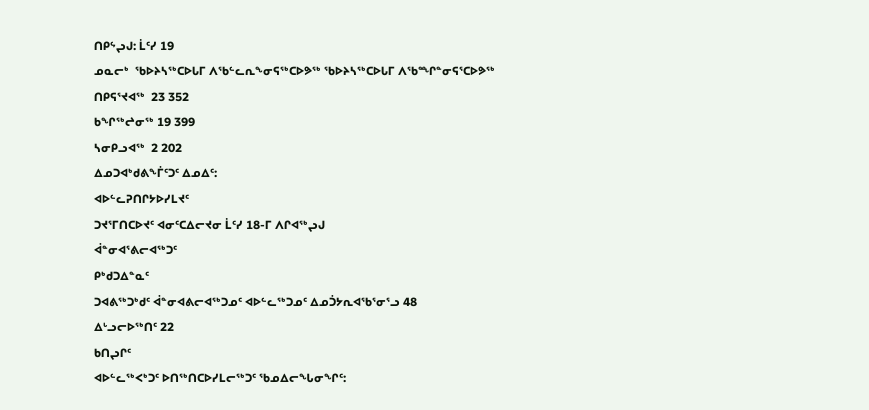ᑎᑭᖦᖢᒍ: ᒫᑦᓯ 19
ᓄᓇᓕᒃ  ᖃᐅᔨᓴᖅᑕᐅᒐᒥ ᐱᖃᓪᓚᕆᖕᓂᕋᖅᑕᐅᕗᖅ ᖃᐅᔨᓴᖅᑕᐅᒐᒥ ᐱᖃᙱᓐᓂᕋᕐᑕᐅᕗᖅ
ᑎᑭᕋᕐᔪᐊᖅ  23 352
ᑲᖏᖅᖠᓂᖅ 19 399
ᓴᓂᑭᓗᐊᖅ  2 202
ᐃᓄᑐᐊᒃᑯᕕᖕᒦᑦᑐᑦ ᐃᓄᐃᑦ:
ᐊᐅᓪᓚᕈᑎᒋᔭᐅᓯᒪᔪᑦ
ᑐᔪᕐᒥᑎᑕᐅᔪᑦ ᐊᓂᑦᑕᐃᓕᔪᓂ ᒫᑦᓯ 18-ᒥ ᐱᒋᐊᖅᖢᒍ
ᐋᓐᓂᐊᕐᕕᓕᐊᖅᑐᑦ
ᑭᒃᑯᑐᐃᓐᓇᑦ
ᑐᐊᕕᖅᑐᒃᑯᑦ ᐋᓐᓂᐊᕕᓕᐊᖅᑐᓄᑦ ᐊᐅᓪᓚᖅᑐᓄᑦ ᐃᓄᑑᔭᕆᐊᖃᕐᓂᕐᓗ 48
ᐃᒡᓗᓕᐅᖅᑎᑦ 22
ᑲᑎᖢᒋᑦ
ᐊᐅᓪᓚᖅᐸᒃᑐᑦ ᐅᑎᖅᑎᑕᐅᓯᒪᓕᖅᑐᑦ ᖃᓄᐃᓕᖓᓂᖏᑦ: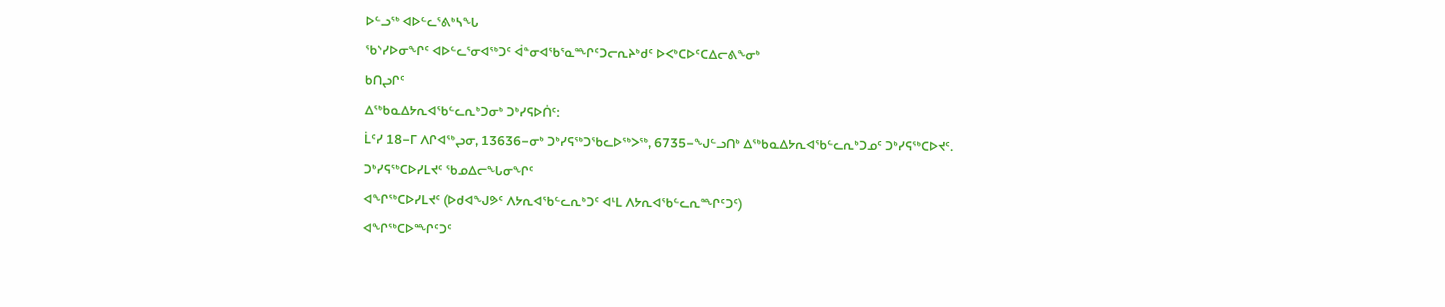ᐅᓪᓗᖅ ᐊᐅᓪᓚᕐᕕᒃᓴᖓ
ᖃᔅᓯᐅᓂᖏᑦ ᐊᐅᓪᓚᕐᓂᐊᖅᑐᑦ ᐋᓐᓂᐊᖃᕐᓇᙱᑦᑐᓕᕆᔨᒃᑯᑦ ᐅᐸᒃᑕᐅᑦᑕᐃᓕᕕᖕᓂᒃ
ᑲᑎᖢᒋᑦ
ᐃᖅᑲᓇᐃᔭᕆᐊᖃᓪᓚᕆᒃᑐᓂᒃ ᑐᒃᓯᕋᐅᑏᑦ:
ᒫᑦᓯ 18−ᒥ ᐱᒋᐊᖅᖢᓂ, 13636−ᓂᒃ ᑐᒃᓯᕋᖅᑐᖃᓚᐅᖅᐳᖅ, 6735−ᖑᓪᓗᑎᒃ ᐃᖅᑲᓇᐃᔭᕆᐊᖃᓪᓚᕆᒃᑐᓄᑦ ᑐᒃᓯᕋᖅᑕᐅᔪᑦ.
ᑐᒃᓯᕋᖅᑕᐅᓯᒪᔪᑦ ᖃᓄᐃᓕᖓᓂᖏᑦ
ᐊᖏᖅᑕᐅᓯᒪᔪᑦ (ᐅᑯᐊᖑᕗᑦ ᐱᔭᕆᐊᖃᓪᓚᕆᒃᑐᑦ ᐊᒻᒪ ᐱᔭᕆᐊᖃᓪᓚᕆᙱᑦᑐᑦ)
ᐊᖏᖅᑕᐅᙱᑦᑐᑦ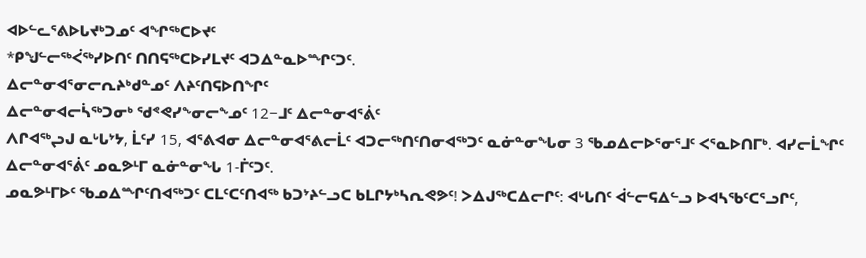ᐊᐅᓪᓚᕐᕕᐅᒐᔪᒃᑐᓄᑦ ᐊᖏᖅᑕᐅᔪᑦ
*ᑭᖑᓪᓕᖅᐹᖅᓯᐅᑎᑦ ᑎᑎᕋᖅᑕᐅᓯᒪᔪᑦ ᐊᑐᐃᓐᓇᐅᙱᑦᑐᑦ.
ᐃᓕᓐᓂᐊᕐᓂᓕᕆᔨᒃᑯᓐᓄᑦ ᐱᔨᑦᑎᕋᐅᑎᖏᑦ
ᐃᓕᓐᓂᐊᓕᓵᖅᑐᓂᒃ ᖁᕝᕙᓯᖕᓂᓕᖕᓄᑦ 12−ᒧᑦ ᐃᓕᓐᓂᐊᕐᕖᑦ
ᐱᒋᐊᖅᖢᒍ ᓇᒡᒐᔾᔭ, ᒫᑦᓯ 15, ᐊᕐᕕᐊᓂ ᐃᓕᓐᓂᐊᕐᕕᓕᒫᑦ ᐊᑐᓕᖅᑎᑦᑎᓂᐊᖅᑐᑦ ᓇᓃᓐᓂᖓᓂ 3 ᖃᓄᐃᓕᐅᕐᓂᕐᒧᑦ ᐸᕐᓇᐅᑎᒥᒃ. ᐊᓯᓕᒫᖏᑦ ᐃᓕᓐᓂᐊᕐᕖᑦ ᓄᓇᕗᒻᒥ ᓇᓃᓐᓂᖓ 1-ᒦᑦᑐᑦ.
ᓄᓇᕗᒻᒥᐅᑦ ᖃᓄᐃᙱᑦᑎᐊᖅᑐᑦ ᑕᒪᑦᑕᑦᑎᐊᖅ ᑲᑐᔾᔨᓪᓗᑕ ᑲᒪᒋᔭᒃᓴᕆᕙᕗᑦ! ᐳᐃᒍᖅᑕᐃᓕᒋᑦ: ᐊᒡᒐᑎᑦ ᐋᓪᓕᕋᐃᓪᓗ ᐅᐊᓴᖃᑦᑕᕐᓗᒋᑦ,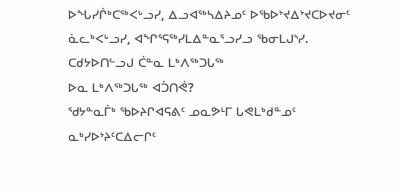ᐅᖓᓯᒌᒃᑕᖅᐸᒡᓗᓯ, ᐃᓗᐊᖅᓴᐃᔨᓄᑦ ᐅᖃᐅᔾᔪᐃᔾᔪᑕᐅᔪᓂᑦ ᓈᓚᒃᐸᒡᓗᓯ, ᐊᖏᕐᕋᖅᓯᒪᐃᓐᓇᕐᓗᓯᓗ ᖃᓂᒪᒍᔅᓯ.
ᑕᑯᔭᐅᑎᓪᓗᒍ ᑖᓐᓇ ᒪᒃᐱᖅᑐᒐᖅ
ᐅᓇ ᒪᒃᐱᖅᑐᒐᖅ ᐊᑑᑎᕚ?
ᖁᔭᓐᓇᒦᒃ ᖃᐅᔨᒋᐊᕋᕕᑦ ᓄᓇᕗᒻᒥ ᒐᕙᒪᒃᑯᓐᓄᑦ
ᓇᒃᓯᐅᔾᔨᑦᑕᐃᓕᒋᑦ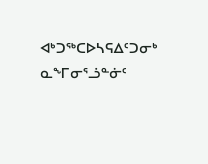ᐊᒃᑐᖅᑕᐅᓴᕋᐃᑦᑐᓂᒃ ᓇᖕᒥᓂᕐᓘᓐᓃᑦ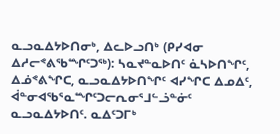ᓇᓗᓇᐃᔭᐅᑎᓂᒃ, ᐃᓚᐅᓗᑎᒃ (ᑭᓯᐊᓂ ᐃᓱᓕᕝᕕᖃᙱᑦᑐᖅ): ᓴᓇᔪᓐᓇᐅᑎᑦ ᓈᓴᐅᑎᖏᑦ, ᐃᓅᕝᕕᖏᑕ, ᓇᓗᓇᐃᔭᐅᑎᖏᑦ ᐊᓯᖏᑕ ᐃᓄᐃᑦ, ᐋᓐᓂᐊᖃᕐᓇᙱᑦᑐᓕᕆᓂᕐᒧᓪᓘᓐᓃᑦ ᓇᓗᓇᐃᔭᐅᑎᑦ. ᓇᐃᑦᑐᒥᒃ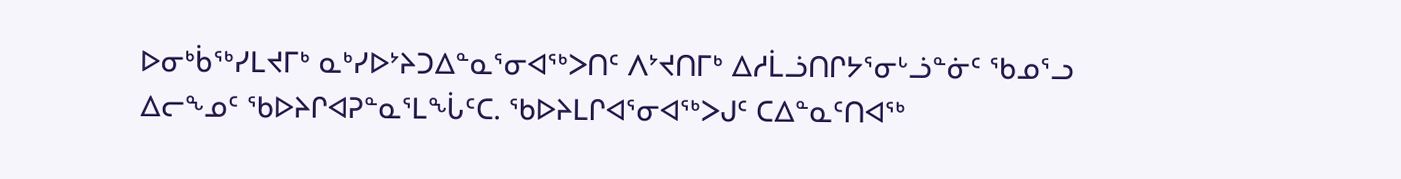ᐅᓂᒃᑳᖅᓯᒪᔪᒥᒃ ᓇᒃᓯᐅᔾᔨᑐᐃᓐᓇᕐᓂᐊᖅᐳᑎᑦ ᐱᔾᔪᑎᒥᒃ ᐃᓱᒫᓘᑎᒋᔭᕐᓂᒡᓘᓐᓃᑦ ᖃᓄᕐᓗ ᐃᓕᖕᓄᑦ ᖃᐅᔨᒋᐊᕈᓐᓇᕐᒪᖔᑦᑕ. ᖃᐅᔨᒪᒋᐊᕐᓂᐊᖅᐳᒍᑦ ᑕᐃᓐᓇᑦᑎᐊᖅ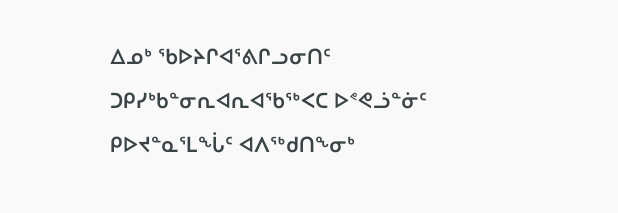ᐃᓄᒃ ᖃᐅᔨᒋᐊᕐᕕᒋᓗᓂᑎᑦ ᑐᑭᓯᒃᑲᓐᓂᕆᐊᕆᐊᖃᖅᐸᑕ ᐅᕝᕙᓘᓐᓃᑦ ᑭᐅᔪᓐᓇᕐᒪᖔᑦ ᐊᐱᖅᑯᑎᖕᓂᒃ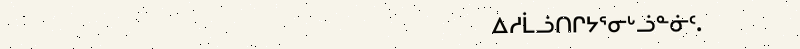ᐃᓱᒫᓘᑎᒋᔭᕐᓂᒡᓘᓐᓃᑦ.